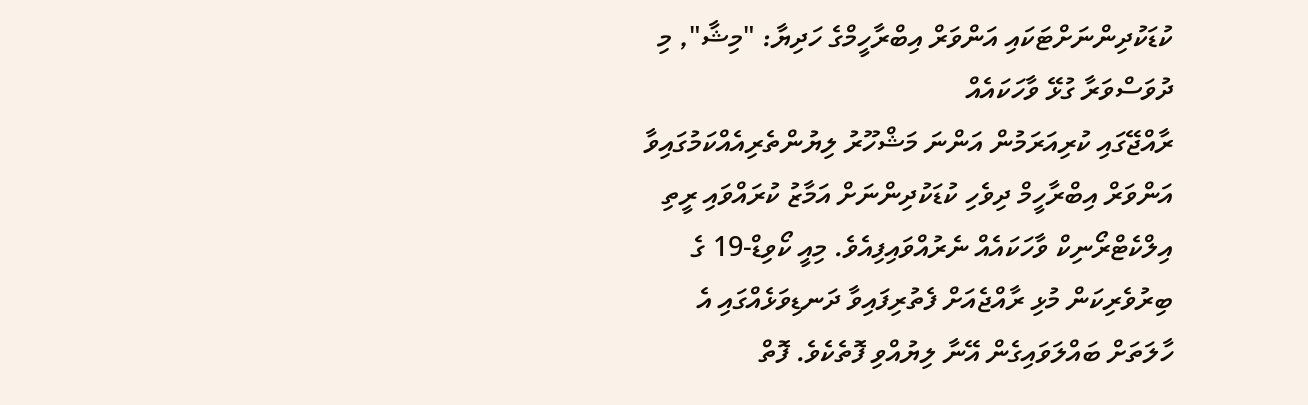ކުޑަކުދިންނަށްޓަކައި އަންވަރް އިބްރާހީމްގެ ހަދިޔާ: "މިޝާ", މި ދުވަސްވަރާ ގުޅޭ ވާހަކައެއް
ރާއްޖޭގައި ކުރިއަރަމުން އަންނަ މަޝްހޫރު ލިޔުންތެރިއެއްކަމުގައިވާ އަންވަރް އިބްރާހީމް ދިވެހި ކުޑަކުދިންނަށް އަމާޒު ކުރައްވައި ރީތި އިލްކެޓްރޯނިކް ވާހަކައެއް ނެރުއްވައިފިއެވެ. މިއީ ކޯވިޑް-19 ގެ ބިރުވެރިކަން މުޅި ރާއްޖެއަށް ފެތުރިފައިވާ ދަނޑިވަޅެއްގައި އެ ހާލަތަށް ބައްލަވައިގެން އޭނާ ލިޔުއްވި ފޮތެކެވެ. ފޮތް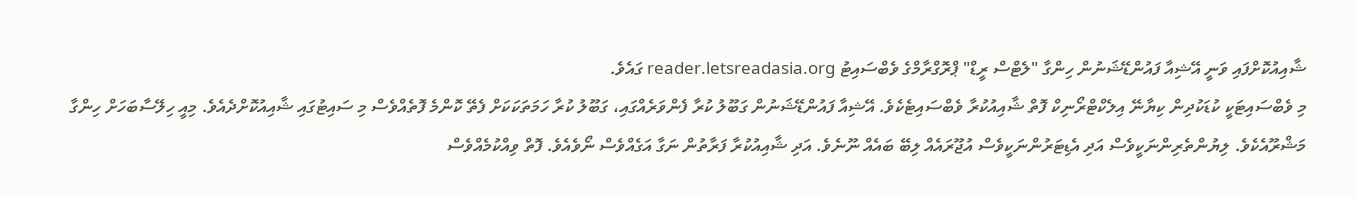ޝާއިއުކޮށްފައި ވަނީ އޭޝިއާ ފައުންޑޭޝަނުން ހިންގާ "ލެޓްސް ރީޑް" ޕްރޮގްރާމްގެ ވެބްސައިޓު reader.letsreadasia.org ގައެވެ.
މި ވެބްސައިޓަކީ ކުޑަކުދިން ކިޔާނޭ އިލެކްޓްރޯނިކް ފޮތް ޝާއިއުކުރާ ވެބްސައިޓެކެވެ. އޭޝިއާ ފައުންޑޭޝަނުން ގަބޫލު ކުރާ ފެންވަރެއްގައި، ގަބޫލު ކުރާ ހަމަތަކަކަށް ފެތޭ ކޮންމެ ފޮތެއްވެސް މި ސައިޓުގައި ޝާއިއުކޮށްދެއެވެ. މިއީ ހިލޭސާބަހަށް ހިންގާ މަޝްރޫއެކެވެ. ލިޔުންތެރިންނަކީވެސް އަދި އެޑިޓަރުންނަކީވެސް އުޖޫރައެއް ލިބޭ ބައެއް ނޫނެވެ. އަދި ޝާއިއުކުރާ ފަރާތުން ނަގާ އަގެއްވެސް ނޯވެއެވެ. ފޮތް ވިއްކުމެއްވެސް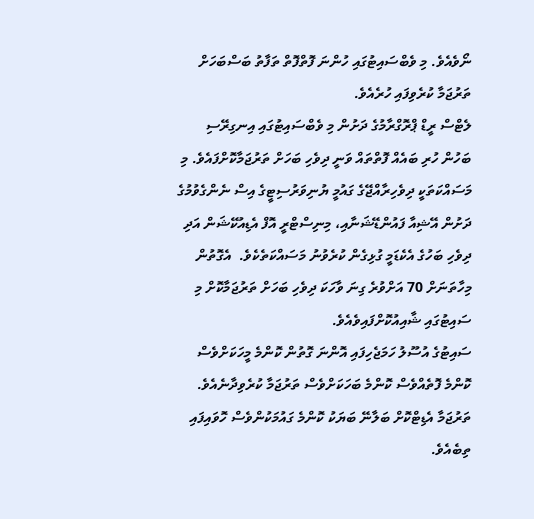ނޯވެއެވެ. މި ވެބްސައިޓުގައި ހުންނަ ފޮތްފޮތް ތަފާތު ބަސްބަހަށް ތަރުޖަމާ ކުރެވިފައި ހުރެއެވެ.
ލެޓްސް ރީޑް ޕްރޮގްރާމުގެ ދަށުން މި ވެބްސައިޓުގައި އިނގިރޭސި ބަހުން ހުރި ބައެއް ފޮތްތައް ވަނީ ދިވެހި ބަހަށް ތަރުޖަމާކޮށްފައެވެ. މި މަސައްކަތަކީ ދިވެހިރާއްޖޭގެ ގައުމީ ޔުނިވަރުސިޓީގެ އިސް ނެންގެވުމުގެ ދަށުން އޭޝިއާ ފައުންޑޭޝަނާއި، މިނިސްޓްރީ އޮފް އެޑިއުކޭޝަން އަދި ދިވެހި ބަހުގެ އެކެޑަމީ ގުޅިގެން ކުރެވުނު މަސައްކަތެކެވެ.  އެގޮތުން މިހާތަނަށް 70 އަށްވުރެ ގިނަ ވާހަކަ ދިވެހި ބަހަށް ތަރުޖަމާކޮށް މި ސައިޓުގައި ޝާއިއުކޮށްފައިވެއެވެ.
ސައިޓުގެ އުސޫލު ހަމަޖެހިފައި އޮންނަ ގޮތުން ކޮންމެ މީހަކަށްވެސް ކޮންމެ ފޮތެއްވެސް ކޮންމެ ބަހަކަށްވެސް ތަރުޖަމާ ކުރެވިދާނެއެވެ. ތަރުޖަމާ އެޑިޓްކޮށް ބަލާނޭ ބަޔަކު ކޮންމެ ގައުމަކުންވެސް ހޮވައިފައި ތިބެއެވެ.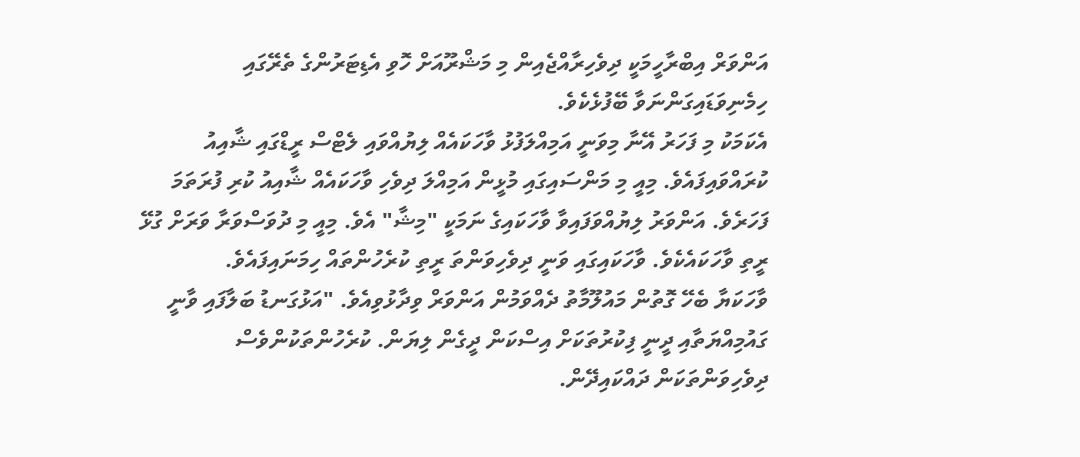އަންވަރް އިބްރާހީމަކީ ދިވެހިރާއްޖެއިން މި މަޝްރޫއަށް ހޮވި އެޑިޓަރުންގެ ތެރޭގައި ހިމެނިވަޑައިގަންނަވާ ބޭފުޅެކެވެ.
އެކަމަކު މި ފަހަރު އޭނާ މިވަނީ އަމިއްލަފުޅު ވާހަކައެއް ލިޔުއްވައި ލެޓްސް ރީޑްގައި ޝާއިއު ކުރައްވައިފައެވެ. މިއީ މި މަންސައިގައި މުޅީން އަމިއްލަ ދިވެހި ވާހަކައެއް ޝާއިއު ކުރި ފުރަތަމަ ފަހަރެވެ. އަންވަރު ލިޔުއްވަފައިވާ ވާހަކައިގެ ނަމަކީ "މިޝާ" އެވެ. މިއީ މި ދުވަސްވަރާ ވަރަށް ގުޅޭ ރީތި ވާހަކައެކެވެ. ވާހަކައިގައި ވަނީ ދިވެހިވަންތަ ރީތި ކުރެހުންތައް ހިމަނައިފައެވެ.
ވާހަކަޔާ ބެހޭ ގޮތުން މައުލޫމާތު ދެއްވަމުން އަންވަރް ވިދާޅުވިއެވެ. "އަޅުގަނޑު ބަލާފައި ވާނީ ގައުމިއްޔަތާއި ދީނީ ފިކުރުތަކަށް އިސްކަން ދީގެން ލިޔަން. ކުރެހުންތަކުންވެސް ދިވެހިވަންތަކަން ދައްކައިދޭން.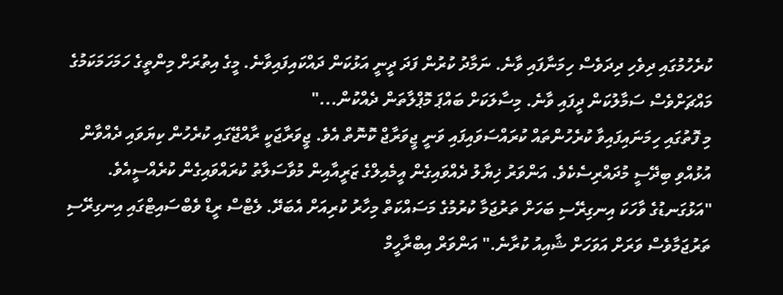ކުރެހުމުގައި ދިވެހި ދިދަވެސް ހިމަނާފައި ވާނެ. ނަމާދު ކުރުން ފަދަ ދީނީ އަޅުކަން ދައްކައިފައިވާނެ. މީގެ އިތުރަށް މިންތީގެ ހަމަހަމަކަމުގެ މައްޗަށްވެސް ސަމާލުކަން ދީފައި ވާނެ. މިސާލަކަށް ބައްޕަ މޮޕްލާތަން ދެއްކުން..."
މި ފޮތުގައި ހިމަނައިފައިވާ ކުރެހުންތައް ކުރައްސަވައިފައި ވަނީ ޖީވަރާޖް ކޮނޮތް އެވެ. ޖީވަރާޖަކީ ރާއްޖޭގައި ކުރެހުން ކިޔަވައި ދެއްވާން އުޅުއްވި ބިދޭސީ މުދައްރިސެކެވެ. އަންވަރު ޚިޔާލު ދެއްވައިގެން އީމެއިލްގެ ޒަރީއާއިން މުވާސަލާތު ކުރައްވައިގެން ކުރެއްސީއެވެ.
"އަޅުގަނޑުގެ ވާހަކަ އިނގިރޭސި ބަހަށް ތަރުޖަމާ ކުރުމުގެ މަސައްކަތް މިހާރު ކުރިއަށް އެބަދޭ. ލެޓްސް ރީޑް ވެބްސައިޓްގައި އިނގިރޭސި ތަރުޖަމާވެސް ވަރަށް އަވަހަށް ޝާއިއު ކުރާނެ." އަންވަރް އިބްރާހީމް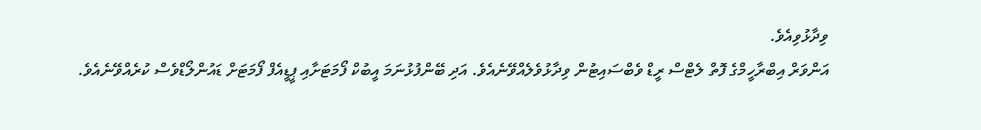ވިދާޅުވިއެވެ.
އަންވަރް އިބްރާހީމްގެ ފޮތް ލެޓްސް ރީޑް ވެބްސައިޓުން ވިދާޅުވެލެއްވޭނެއެވެ. އަދި ބޭންފުޅުނަމަ އީބުކް ފޯމަޓަށާއި ޕީޑީއެފް ފޯމަޓަށް ޑައުންލޯޑްވެސް ކުރެއްވޭނެއެވެ.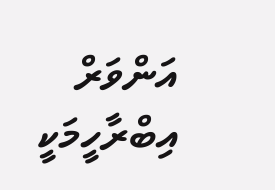އަންވަރް އިބްރާހީމަކީ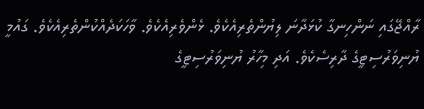ރާއްޖޭގައި ނަންހިނގާ ކުޅަދާނަ ލިޔުންތެރިއެކެވެ. ޅެންވެރިއެކެވެ. ވާހަކަދެއްކުންތެރިއެކެވެ. ގައުމީ ޔުނިވަރުސިޓީގެ ދާރިސެކެވެ. އަދި މިހާރު ޔުނިވަރުސިޓީގެ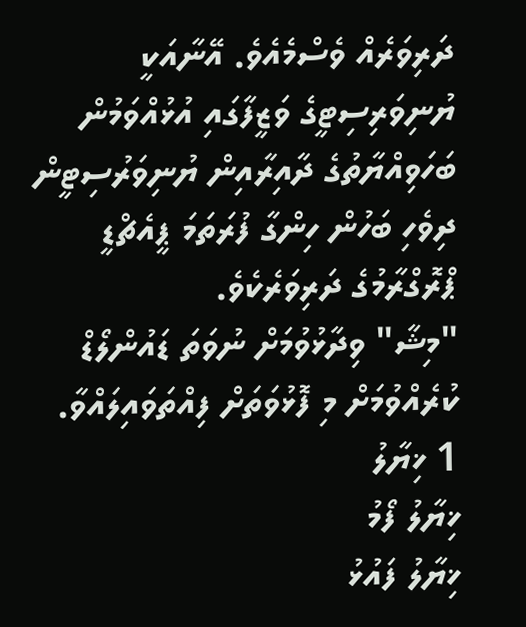ދަރިވަރެއް ވެސްމެއެވެ. އޭނާއަކީ ޔުނިވަރިސިޓީގެ ވަޒީފާގައި އުޅުއްވަމުން ބަހަވިއްޔާތުގެ ދާއިރާއިން ޔުނިވަރުސިޓީން ދިވެހި ބަހުން ހިންގާ ފުރަތަމަ ޕީއެޗްޑީ ޕްރޮގްރާމުގެ ދަރިވަރެކެވެ.
"މިޝާ" ވިދާޅުވުމަށް ނުވަތަ ޑައުންލޯޑް ކުރެއްވުމަށް މި ފޮޅުވަތަށް ފިއްތަވައިލައްވާ.
1 ޚިޔާލު
ޚިޔާލު ފޯމު
ޚިޔާލު ފައުޅު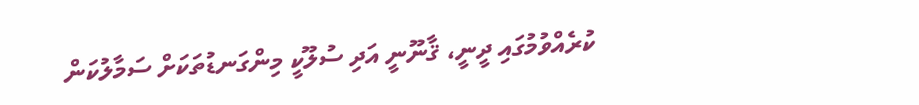ކުރެއްވުމުގައި ދީނީ، ޤާނޫނީ އަދި ސުލޫކީ މިންގަނޑުތަކަށް ސަމާލުކަން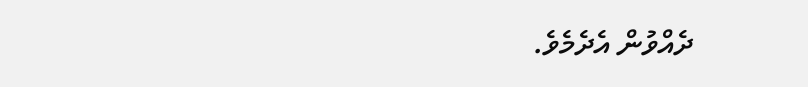ދެއްވުން އެދެމެވެ.